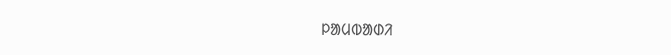ᱞᱟᱢᱵᱟᱰᱤ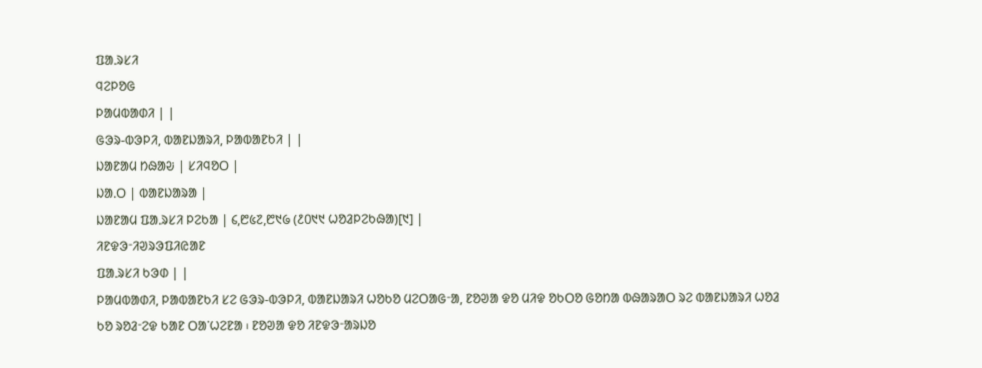ᱯᱟᱹᱨᱥᱤ
ᱧᱮᱞᱚᱜ
ᱞᱟᱢᱵᱟᱰᱤ | |
ᱜᱳᱨ-ᱵᱳᱞᱤ, ᱵᱟᱱᱡᱟᱨᱤ, ᱞᱟᱵᱟᱱᱠᱤ | |
ᱡᱟᱱᱟᱢ ᱴᱷᱟᱶ | ᱥᱤᱧᱚᱛ |
ᱡᱟᱹᱛ | ᱵᱟᱱᱡᱟᱨᱟ |
ᱡᱟᱱᱟᱢ ᱯᱟᱹᱨᱥᱤ ᱞᱮᱠᱟ | ᱔,᱘᱕᱗,᱘᱑᱙ (᱒᱐᱑᱑ ᱦᱚᱲᱞᱮᱠᱷᱟ)[᱑] |
ᱤᱱᱫᱳᱼᱤᱣᱨᱳᱯᱤᱭᱟᱱ
ᱯᱟᱹᱨᱥᱤ ᱠᱳᱰ | |
ᱞᱟᱢᱵᱟᱰᱤ, ᱞᱟᱵᱟᱱᱠᱤ ᱥᱮ ᱜᱳᱨ-ᱵᱳᱞᱤ, ᱵᱟᱱᱡᱟᱨᱤ ᱦᱚᱠᱚ ᱢᱮᱛᱟᱜᱼᱟ, ᱱᱚᱣᱟ ᱫᱚ ᱢᱤᱫ ᱚᱠᱛᱚ ᱜᱚᱴᱟ ᱵᱷᱟᱨᱟᱛ ᱨᱮ ᱵᱟᱱᱡᱟᱨᱤ ᱦᱚᱲ ᱠᱚ ᱨᱚᱲᱼᱮᱫ ᱠᱟᱱ ᱛᱟᱸᱦᱮᱱᱟ ᱾ ᱱᱚᱣᱟ ᱫᱚ ᱤᱱᱫᱳᱼᱟᱨᱡᱚ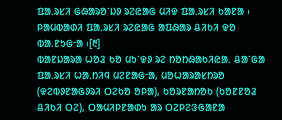ᱯᱟᱹᱨᱥᱤ ᱜᱷᱟᱨᱚᱸᱡᱽ ᱨᱮᱭᱟᱜ ᱢᱤᱫ ᱯᱟᱹᱨᱥᱤ ᱠᱟᱱᱟ ᱾ ᱞᱟᱢᱵᱟᱰᱤ ᱯᱟᱹᱨᱥᱤ ᱨᱮᱭᱟᱜ ᱟᱯᱷᱟᱨ ᱪᱤᱠᱤ ᱫᱚ ᱵᱟᱹᱱᱩᱜᱼᱟ ᱾[᱓]
ᱵᱟᱱᱡᱟᱨᱟ ᱦᱚᱲ ᱠᱚ ᱢᱩᱸᱫᱽ ᱨᱮ ᱴᱚᱴᱷᱟᱠᱤᱭᱟᱹ ᱪᱟᱸᱜᱟ ᱯᱟᱹᱨᱥᱤ ᱦᱟᱹᱴᱤᱧ ᱢᱮᱱᱟᱜᱼᱟ, ᱢᱚᱦᱟᱨᱟᱥᱴᱨᱚ (ᱫᱮᱵᱽᱱᱟᱜᱽᱨᱤ ᱛᱮᱠᱚ ᱚᱞᱟ), ᱠᱚᱨᱱᱟᱴᱚᱠ (ᱠᱚᱱᱱᱚᱲ ᱪᱤᱠᱤ ᱛᱮ), ᱛᱟᱢᱤᱞᱱᱟᱰᱩ ᱟᱨ ᱛᱮᱞᱮᱝᱜᱟᱱᱟ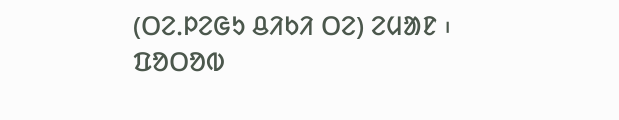(ᱛᱮᱹᱞᱮᱜᱩ ᱪᱤᱠᱤ ᱛᱮ) ᱮᱢᱟᱱ ᱾
ᱯᱚᱛᱚᱵ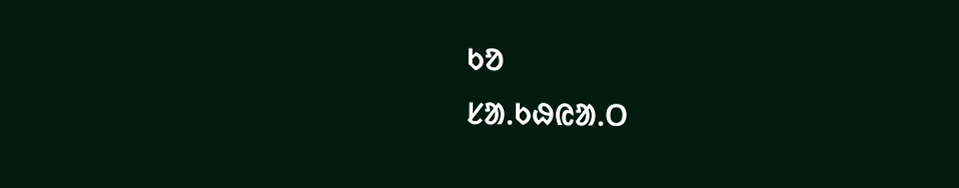ᱠᱚ
ᱥᱟᱹᱠᱷᱭᱟᱹᱛ